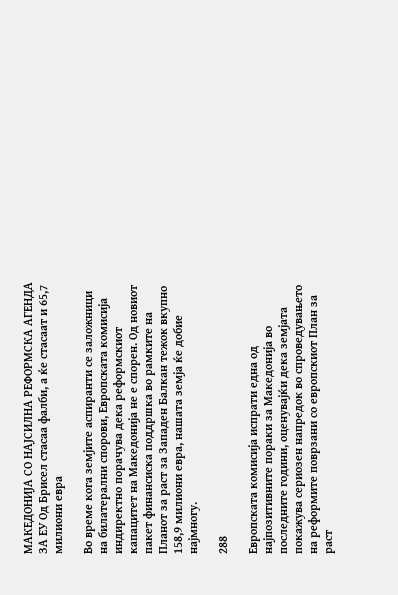МАКЕДОНИЈА СО НАЈСИЛНА РЕФОРМСКА АГЕНДА ЗА ЕУ Од Брисел стасаа фалби, а ќе стасаат и 65,7 милиони евра

Во време кога земјите аспиранти се заложници на билатерални спорови, Европската комисија индиректно порачува дека реформскиот капацитет на Македонија не е спорен. Од новиот пакет финансиска поддршка во рамките на Планот за раст за Западен Балкан тежок вкупно 158,9 милиони евра, нашата земја ќе добие најмногу.

288

Европската комисија испрати една од најпозитивните пораки за Македонија во последните години, оценувајќи дека земјата покажува сериозен напредок во спроведувањето на реформите поврзани со европскиот План за раст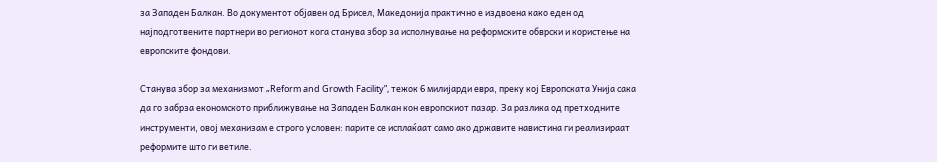за Западен Балкан. Во документот објавен од Брисел, Македонија практично е издвоена како еден од најподготвените партнери во регионот кога станува збор за исполнување на реформските обврски и користење на европските фондови.

Станува збор за механизмот „Reform and Growth Facility”, тежок 6 милијарди евра, преку кој Европската Унија сака да го забрза економското приближување на Западен Балкан кон европскиот пазар. За разлика од претходните инструменти, овој механизам е строго условен: парите се исплаќаат само ако државите навистина ги реализираат реформите што ги ветиле.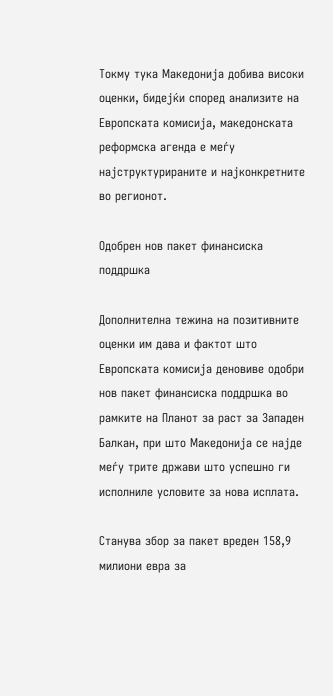Токму тука Македонија добива високи оценки, бидејќи според анализите на Европската комисија, македонската реформска агенда е меѓу најструктурираните и најконкретните во регионот.

Одобрен нов пакет финансиска поддршка

Дополнителна тежина на позитивните оценки им дава и фактот што Европската комисија деновиве одобри нов пакет финансиска поддршка во рамките на Планот за раст за Западен Балкан, при што Македонија се најде меѓу трите држави што успешно ги исполниле условите за нова исплата.

Станува збор за пакет вреден 158,9 милиони евра за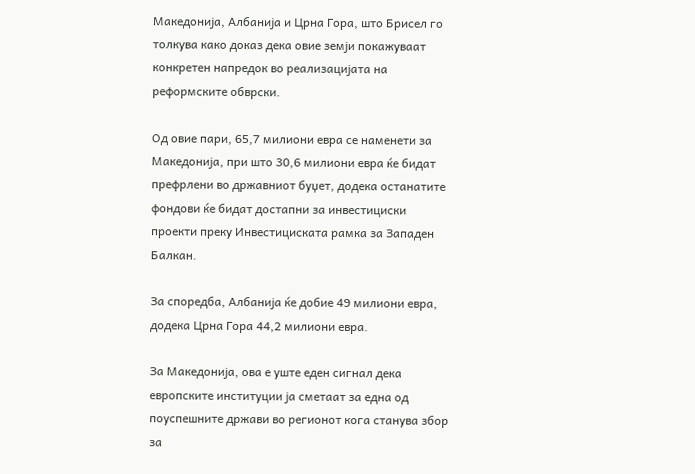Македонија, Албанија и Црна Гора, што Брисел го толкува како доказ дека овие земји покажуваат конкретен напредок во реализацијата на реформските обврски.

Од овие пари, 65,7 милиони евра се наменети за Македонија, при што 30,6 милиони евра ќе бидат префрлени во државниот буџет, додека останатите фондови ќе бидат достапни за инвестициски проекти преку Инвестициската рамка за Западен Балкан.

За споредба, Албанија ќе добие 49 милиони евра, додека Црна Гора 44,2 милиони евра.

За Македонија, ова е уште еден сигнал дека европските институции ја сметаат за една од поуспешните држави во регионот кога станува збор за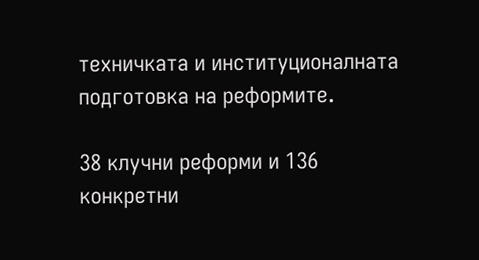техничката и институционалната подготовка на реформите.

38 клучни реформи и 136 конкретни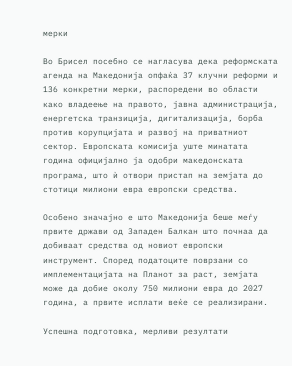мерки

Во Брисел посебно се нагласува дека реформската агенда на Македонија опфаќа 37 клучни реформи и 136 конкретни мерки, распоредени во области како владеење на правото, јавна администрација, енергетска транзиција, дигитализација, борба против корупцијата и развој на приватниот сектор. Европската комисија уште минатата година официјално ја одобри македонската програма, што ѝ отвори пристап на земјата до стотици милиони евра европски средства.

Особено значајно е што Македонија беше меѓу првите држави од Западен Балкан што почнаа да добиваат средства од новиот европски инструмент. Според податоците поврзани со имплементацијата на Планот за раст, земјата може да добие околу 750 милиони евра до 2027 година, а првите исплати веќе се реализирани.

Успешна подготовка, мерливи резултати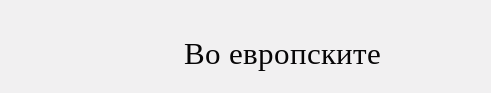Во европските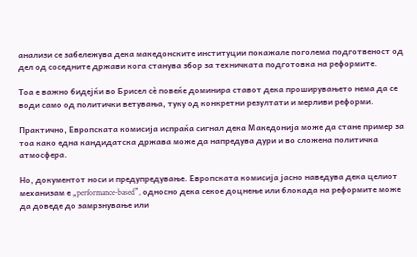анализи се забележува дека македонските институции покажале поголема подготвеност од дел од соседните држави кога станува збор за техничката подготовка на реформите.

Тоа е важно бидејќи во Брисел сè повеќе доминира ставот дека проширувањето нема да се води само од политички ветувања, туку од конкретни резултати и мерливи реформи.

Практично, Европската комисија испраќа сигнал дека Македонија може да стане пример за тоа како една кандидатска држава може да напредува дури и во сложена политичка атмосфера.

Но, документот носи и предупредување. Европската комисија јасно наведува дека целиот механизам е „performance-based”, односно дека секое доцнење или блокада на реформите може да доведе до замрзнување или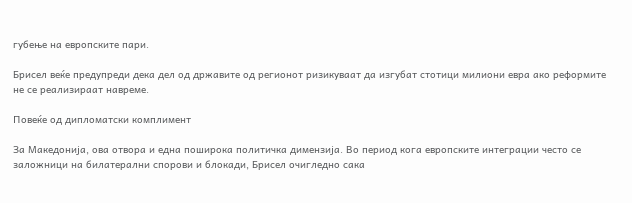губење на европските пари.

Брисел веќе предупреди дека дел од државите од регионот ризикуваат да изгубат стотици милиони евра ако реформите не се реализираат навреме.

Повеќе од дипломатски комплимент

За Македонија, ова отвора и една поширока политичка димензија. Во период кога европските интеграции често се заложници на билатерални спорови и блокади, Брисел очигледно сака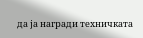да ја награди техничката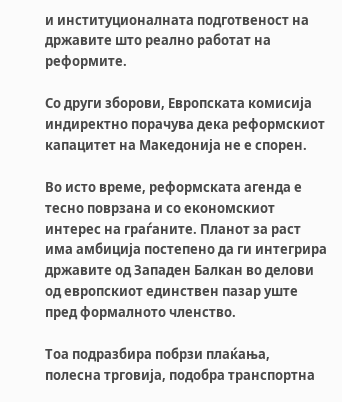и институционалната подготвеност на државите што реално работат на реформите.

Со други зборови, Европската комисија индиректно порачува дека реформскиот капацитет на Македонија не е спорен.

Во исто време, реформската агенда е тесно поврзана и со економскиот интерес на граѓаните. Планот за раст има амбиција постепено да ги интегрира државите од Западен Балкан во делови од европскиот единствен пазар уште пред формалното членство.

Тоа подразбира побрзи плаќања, полесна трговија, подобра транспортна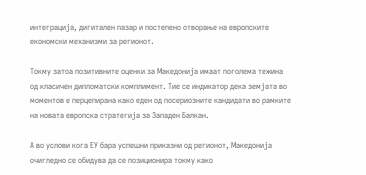интеграција, дигитален пазар и постепено отворање на европските економски механизми за регионот.

Токму затоа позитивните оценки за Македонија имаат поголема тежина од класичен дипломатски комплимент. Тие се индикатор дека земјата во моментов е перцепирана како еден од посериозните кандидати во рамките на новата европска стратегија за Западен Балкан.

А во услови кога ЕУ бара успешни приказни од регионот, Македонија очигледно се обидува да се позиционира токму како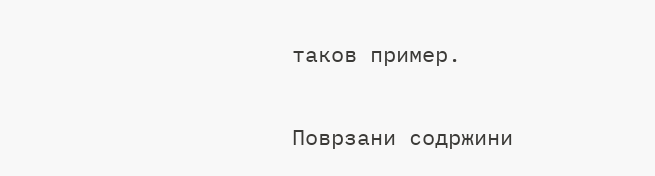таков пример.

Поврзани содржини